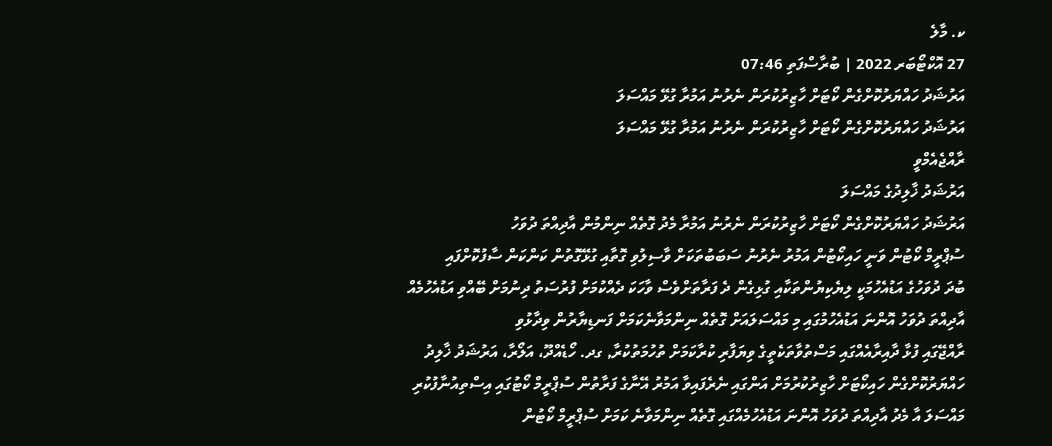ކ. މާލެ
27 އޮކްޓޯބަރ 2022 | ބުރާސްފަތި 07:46
އަރުޝަދު ހައްޔަރުކޮށްގެން ކޯޓަށް ހާޒިރުކުރަން ނެރުނު އަމުރާ ގުޅޭ މައްސަލަ
އަރުޝަދު ހައްޔަރުކޮށްގެން ކޯޓަށް ހާޒިރުކުރަން ނެރުނު އަމުރާ ގުޅޭ މައްސަލަ
ރާއްޖެއެމްވީ
އަރުޝަދު ޚާލިދުގެ މައްސަލަ
އަރުޝަދު ހައްޔަރުކޮށްގެން ކޯޓަށް ހާޒިރުކުރަން ނެރުނު އަމުރާ މެދު ގޮތެއް ނިންމުން އާދިއްތަ ދުވަހު
ސުޕްރީމް ކޯޓުން ވަނީ ހައިކޯޓުން އަމުރު ނެރުނު ސަބަބުތަކަށް ވާސިލުވި ގޮތާއި ގުޅޭގޮތުން ކަންކަން ސާފުކޮށްފައި
ބުދަ ދުވަހުގެ އަޑުއެހުމަކީ ލިޔެކިޔުންތަކާއި ގުޅިގެން ދެ ފަރާތަށްވެސް ވާހަކަ ދެއްކުމަށް ފުރުސަތު ދިނުމަށް ބޭއްވި އަޑުއެހުމެއް
އާދިއްތަ ދުވަހު އޮންނަ އަޑުއެހުމުގައި މި މައްސަލައަށް ގޮތެއް ނިންމަވާނެކަމަށް ފަނޑިޔާރުން ވިދާޅުވި
ރާއްޖޭގައި ފުޅާ ދާއިރާއެއްގައި މަސްތުވާތަކެތީގެ ވިޔަފާރި ކުރާކަމަށް ތުހުމަތުކުރާ, ގދ. ހޯޑެއްދޫ، އަލޯރާ، އަރުޝަދު ޚާލިދު ހައްޔަރުކޮށްގެން ހައިކޯޓަށް ހާޒިރުކުރުމަށް އަންގައި ނެރެފައިވާ އަމުރު އޭނާގެ ފަރާތުން ސުޕްރީމް ކޯޓުގައި އިސްތިއުނާފުކުރި މައްސަލަ އާ މެދު އާދިއްތަ ދުވަހު އޮންނަ އަޑުއެހުމެއްގައި ގޮތެއް ނިންމަވާނެ ކަމަށް ސުޕްރީމް ކޯޓުން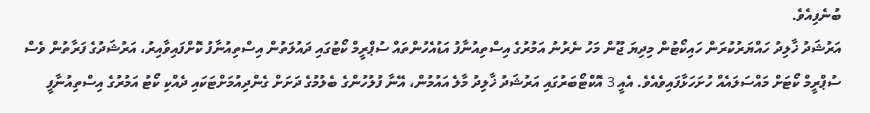ބުނެފިއެވެ.
އަރުޝަދު ޚާލިދު ހައްޔަރުކުރަން ހައިކޯޓުން މިދިޔަ ޖޫން މަހު ނެރުނު އަމުރުގެ އިސްތިއުނާފު އަޑުއެހުންތައް ސުޕްރީމް ކޯޓުގައި ދައުލަތުން އިސްތިއުނާފު ކޮށްފައިވާއިރު، އަރުޝަދުގެ ފަރާތުން ވެސް ސުޕްރީމް ކޯޓަށް މައްސަލައެއް ހުށަހަޅާފައިވެއެވެ. އެއީ 3 އޮކްޓޯބަރުގައި އަރުޝަދު ޚާލިދު މާލެ އައުމުން، އޭނާ ފުލުހުންގެ ބެލުމުގެ ދަށަށް ގެންދިއުމަށްޓަކައި ދެއްކި ކޯޓު އަމުރުގެ އިސްތިއުނާފީ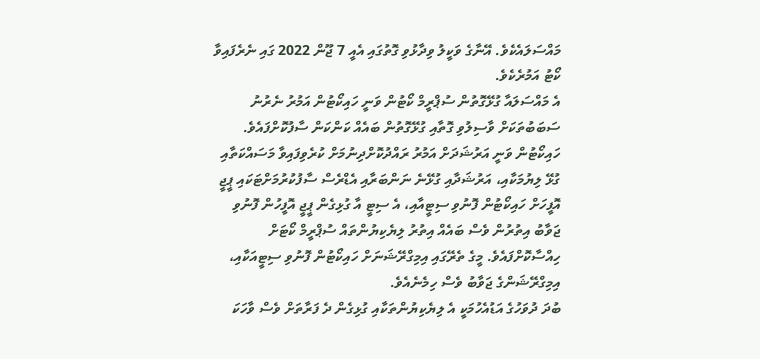މައްސަލައެކެވެ. އޭނާގެ ވަކީލު ވިދާޅުވި ގޮތުގައި އެއީ 7 ޖޫން 2022 ގައި ނެރެފައިވާ ކޯޓު އަމުރެކެވެ.
އެ މައްސަލައާ ގުޅޭގޮތުން ސުޕްރީމް ކޯޓުން ވަނީ ހައިކޯޓުން އަމުރު ނެރުނު ސަބަބުތަކަށް ވާސިލުވި ގޮތާއި ގުޅޭގޮތުން ބައެއް ކަންކަން ސާފުކޮށްފައެވެ.
ހައިކޯޓުން ވަނީ އަރުޝަދަށް އަމުރު ރައްދުކޮށްދިނުމަށް ކުރެވިފައިވާ މަސައްކަތާއި ގުޅޭ ލިޔުމަކާއި، އަރުޝަދާއި ގުޅޭނެ ނަންބަރާއި އެޑްރެސް ސާފުކުރުމަށްޓަކައި ޕީޖީ އޮފީހަށް ހައިކޯޓުން ފޮނުވި ސިޓީއާއި، އެ ސިޓީ އާ ގުޅިގެން ޕީޖީ އޮފީހުން ފޮނުވި ޖަވާބު އިތުރުން ވެސް ބައެއް އިތުރު ލިޔެކިޔުންތައް ސުޕްރީމް ކޯޓަށް ހިއްސާކޮށްފައެވެ. މީގެ ތެރޭގައި އިމިގްރޭޝަނަށް ހައިކޯޓުން ފޮނުވި ސިޓީއަކާއި، އިމިގްރޭޝަންގެ ޖަވާބު ވެސް ހިމެނެއެވެ.
ބުދަ ދުވަހުގެ އަޑުއެހުމަކީ އެ ލިޔެކިޔުންތަކާއި ގުޅިގެން ދެ ފަރާތަށް ވެސް ވާހަކަ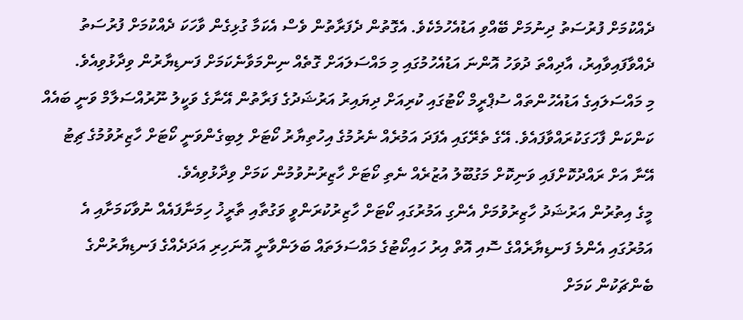ދެއްކުމަށް ފުރުސަތު ދިނުމަށް ބޭއްވި އަޑުއެހުމެކެވެ. އެގޮތުން ދެފަރާތުން ވެސް އެކަމާ ގުޅިގެން ވާހަކަ ދެއްކުމަށް ފުރުސަތު ދެއްވާފައިވާއިރު، އާދިއްތަ ދުވަހު އޮންނަ އަޑުއެހުމުގައި މި މައްސަލައަށް ގޮތެއް ނިންމަވާނެކަމަށް ފަނޑިޔާރުން ވިދާޅުވިއެވެ.
މި މައްސަލައިގެ އަޑުއެހުންތައް ސުޕްރީމް ކޯޓުގައި ކުރިއަށް ދިޔައިރު އަރުޝަދުގެ ފަރާތުން އޭނާގެ ވަކީލު ނޫރުއްސަލާމް ވަނީ ބައެއް ކަންކަން ފާހަގަކުރައްވާފައެވެ. އޭގެ ތެރޭގައި އެފަދަ އަމުރެއް ނެރުމުގެ އިހުތިޔާރު ކޯޓަށް ލިބިގެންވަނީ ކޯޓަށް ހާޒިރުވުމުގެ ޗިޓު އޭނާ އަށް ރައްދުކޮށްފައި ވަނިކޮށް މަގުބޫލު އުޒުރެއް ނެތި ކޯޓަށް ހާޒިރުނުވުމުން ކަމަށް ވިދާޅުވިއެވެ.
މީގެ އިތުރުން އަރުޝަދު ހާޒިރުވުމަށް އެންގި އަމުރުގައި ކޯޓަށް ހާޒިރުކުރަންވީ ވަގުތާއި ތާރީޚު ހިމަނާފައެއް ނުވާކަމަށާއި އެ އަމުރުގައި އެންމެ ފަނޑިޔާރެއްގެ ސޮއި އޮތް އިރު ހައިކޯޓުގެ މައްސަލަތައް ބަލަންވާނީ އޮނަހިރި އަދަދެއްގެ ފަނޑިޔާރުންގެ ބެންޗަކުން ކަމަށް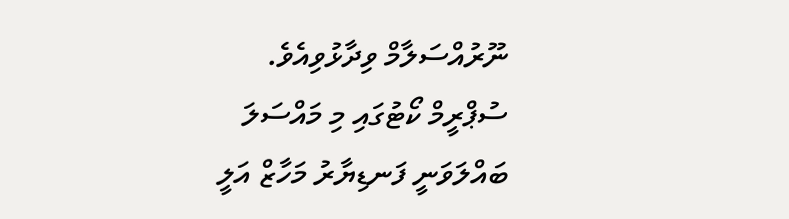ނޫރުއްސަލާމް ވިދާޅުވިއެވެ.
ސުޕްރީމް ކޯޓުގައި މި މައްސަލަ ބައްލަވަނީ ފަނޑިޔާރު މަހާޒް އަލީ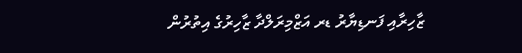ޒާހިރާއި ފަނޑިޔާރު ޑރ އަޒްމިރަލްދާ ޒާހިރުގެ އިތުރުން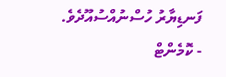ފަނޑިޔާރު ހުސްނުއްސުއޫދެވެ.
- ކޮމެންޓް